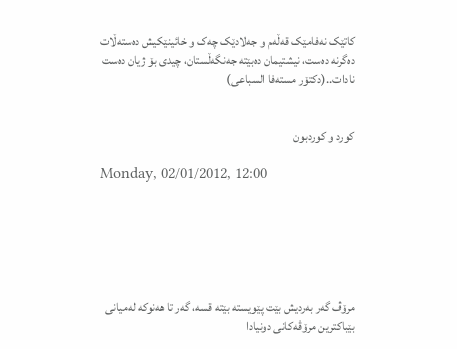کاتێک نەفامێک قەڵەم و جەلادێک چەک و خائینێکیش دەستەڵات دەگرنە دەست، نیشتیمان دەبێتە جەنگەڵستان، چیدی بۆ ژیان دەست نادات..(دکتۆر مستەفا السباعی)


كورد و كوردبون

Monday, 02/01/2012, 12:00






مرۆڤ گه‌ر به‌ردیش بێت پێویسته‌ بێته‌ قسه‌، گه‌ر تا هه‌نوكه‌ له‌میانی‌ بێباكترین مرۆڤه‌كانی‌ دونیادا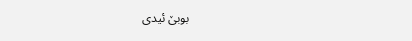بوبێ ئیدی‌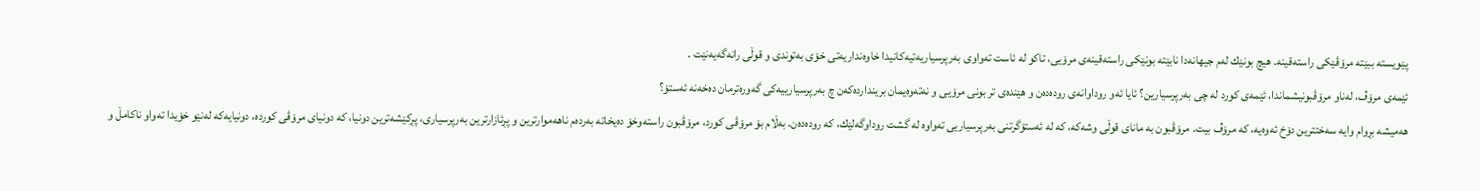پێویسته‌ ببێته‌ مرۆڤێكی‌ راسته‌قینه‌. هیچ بونێك له‌م جیهانه‌دا نابێته‌ بونێكی‌ راسته‌قینه‌ی‌ مرۆیی‌، تاكو له‌ ئاست ته‌واوی‌ به‌رپرسیاریه‌تیه‌كانیدا خاوه‌نداریه‌تی‌ خۆی‌ به‌توندی‌ و قوڵی‌ رانه‌گه‌یه‌نێت .
ئێمه‌ی‌ مرۆڤ، له‌ناو مرۆڤبونیشماندا، ئێمه‌ی‌ كورد له‌ چی‌ به‌رپرسیارین؟ ئایا ئه‌و روداوانه‌ی‌ روده‌ده‌ن و هێنده‌ی‌ تر بونی‌ مرۆیی‌ و نه‌ته‌وه‌یمان بریندارده‌كه‌ن چ به‌رپرسیارییه‌كی‌ گه‌وره‌ترمان ده‌خه‌نه‌ ئه‌ستۆ؟
هه‌میشه‌ بڕوام وایه‌ سه‌ختترین دۆخ ئه‌وه‌یه‌، كه‌ مرۆڤ بیت. مرۆڤبون به‌ مانای‌ قوڵی‌ وشه‌كه‌، كه‌ له‌ ئه‌ستۆگرتنی‌ به‌رپرسیاریی ته‌واوه‌ له‌ گشت روداوگه‌لێك، كه‌ روده‌ده‌ن. به‌ڵام بۆ مرۆڤی‌ كورد، مرۆڤبون راسته‌وخۆ ده‌یخاته‌ به‌رده‌م ناهه‌موارترین و پڕئازارترین به‌رپرسیاری‌، پڕكێشه‌ترین دونیا، كه‌ دونیای‌ مرۆڤی‌ كورده‌، دونیایه‌كه‌ له‌نێو خۆیدا ته‌واو ناكامڵ و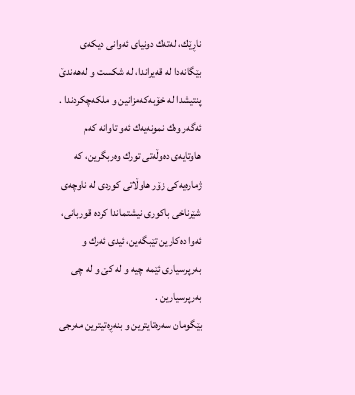ناڕێك، له‌ته‌ك دونیای‌ ئه‌وانی‌ دیكه‌ی‌ بێگانه‌دا له‌ قه‌یراندا، له‌ شكست و له‌هه‌ندێ‌ پنتیشدا له‌ خۆبه‌كه‌مزانین و ملكه‌چكردندا .
ئه‌گه‌ر وه‌ك نمونه‌یه‌ك ئه‌و تاوانه‌ كه‌م هاوتایه‌ی‌ ده‌وڵه‌تی‌ تورك وه‌ربگرین، كه‌ ژماره‌یه‌كی‌ زۆر هاوڵاتی‌ كوردی‌ له‌ ناوچه‌ی‌ شێرناخی‌ باكوری‌ نیشتماندا كرده‌ قوربانی‌، ئه‌وا ده‌كارین تێبگه‌ین، ئیدی‌ ئه‌رك و به‌رپرسیاری‌ ئێمه‌ چیه‌ و له‌ كێ‌ و له‌ چی‌ به‌رپرسیارین .
بێگومان سه‌ره‌تایترین و بنه‌ڕه‌تیترین مه‌رجی‌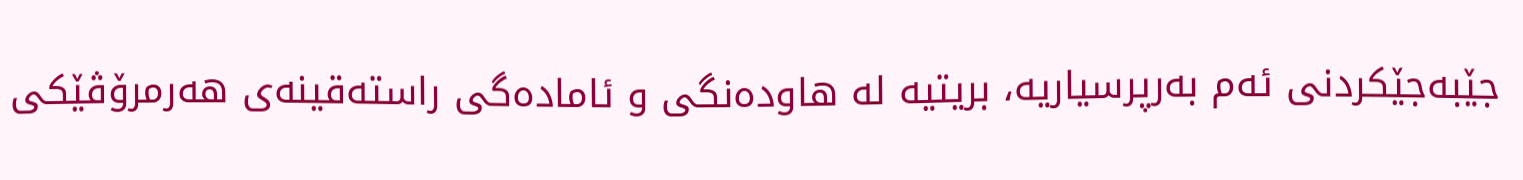جێبه‌جێكردنی‌ ئه‌م به‌رپرسیاریه‌، بریتیه‌ له‌ هاوده‌نگی‌ و ئاماده‌گی‌ راسته‌قینه‌ی‌ هه‌رمرۆڤێكی‌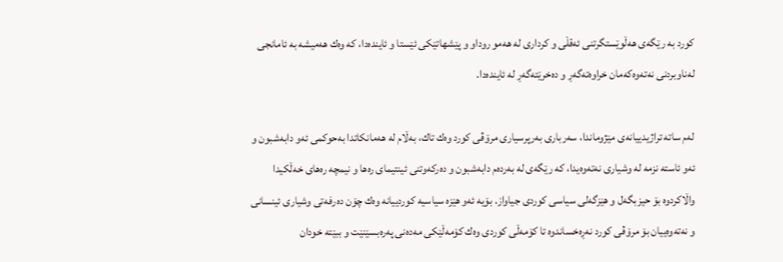كورد به‌ رێگه‌ی‌ هه‌ڵوێستگرتنی‌ ئه‌قڵی‌ و كرداری‌ له‌ هه‌مو روداو و پێشهاتێكی‌ ئێستا و ئاینده‌دا، كه‌ وه‌ك هه‌میشه‌ به‌ ئامانجی‌ له‌ناوبردنی‌ نه‌ته‌وه‌كه‌مان خراوه‌ته‌گه‌ڕ و ده‌خرێته‌گه‌ڕ له‌ ئاینده‌دا.

له‌م ساته‌ تراژیدییانه‌ی‌ مێژوماندا، سه‌رباری‌ به‌رپرسیاری‌ مرۆڤی‌ كورد وه‌ك تاك، به‌ڵام له‌ هه‌مانكاتدا به‌حوكمی‌ ئه‌و دابه‌شبون و ئه‌و ئاسته‌ نزمه‌ له‌ وشیاری‌ نه‌ته‌وه‌یدا، كه‌ رێگه‌ی‌ له‌ به‌رده‌م دابه‌شبون و ده‌ركه‌وتنی‌ ئینتیمای‌ ره‌ها و نیمچه‌ ره‌های‌ خه‌ڵكیدا واڵاكردوه‌ بۆ حیزبگه‌ل و هێزگه‌لی‌ سیاسی‌ كوردی‌ جیاواز. بۆیه‌ ئه‌و هێزه‌ سیاسیه‌ كوردییانه‌ وه‌ك چۆن ده‌رفه‌تی‌ وشیاری‌ ئینسانی‌ و نه‌ته‌وه‌ییان بۆ مرۆڤی‌ كورد نه‌ڕه‌خساندوه‌ تا كۆمه‌ڵی‌ كوردی‌ وه‌ك كۆمه‌ڵێكی‌ مه‌ده‌نی‌ په‌ره‌بسێنێت و ببێته‌ خودان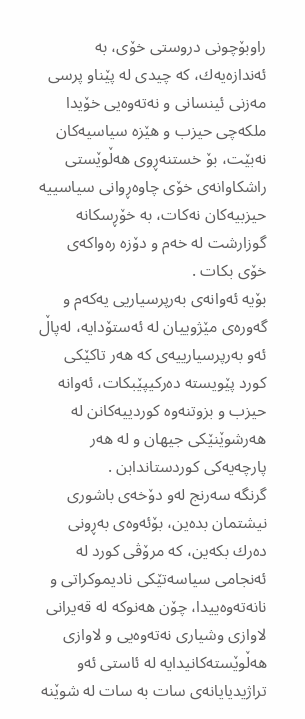راوبۆچونی‌ دروستی‌ خۆی‌، به‌ ئه‌ندازه‌یه‌ك، كه‌ چیدی‌ له‌ پێناو پرسی‌ مه‌زنی‌ ئینسانی‌ و نه‌ته‌وه‌یی‌ خۆیدا ملكه‌چی‌ حیزب و هێزه‌ سیاسیه‌كان نه‌بێت، بۆ خستنه‌ڕوی‌ هه‌ڵوێستی‌ راشكاوانه‌ی‌ خۆی‌ چاوه‌ڕوانی‌ سیاسییه‌ حیزبیه‌كان نه‌كات، به‌ خۆڕسكانه‌ گوزارشت له‌ خه‌م و دۆزه‌ ره‌واكه‌ی‌ خۆی‌ بكات .
بۆیه‌ ئه‌وانه‌ی‌ به‌رپرسیاریی‌ یه‌كه‌م و گه‌وره‌ی‌ مێژوییان له‌ ئه‌ستۆدایه‌، له‌پاڵ ئه‌و به‌رپرسیارییه‌ی‌ كه‌ هه‌ر تاكێكی‌ كورد پێویسته‌ ده‌ركیپێبكات، ئه‌وانه‌ حیزب و بزوتنه‌وه‌ كوردییه‌كانن له‌ هه‌رشوێنێكی‌ جیهان و له‌ هه‌ر پارچه‌یه‌كی‌ كوردستاندابن .
گرنگه‌ سه‌رنج له‌و دۆخه‌ی‌ باشوری‌ نیشتمان بده‌ین، بۆئه‌وه‌ی‌ به‌ڕونی‌ ده‌رك بكه‌ین، كه‌ مرۆڤی‌ كورد له‌ ئه‌نجامی‌ سیاسه‌تێكی‌ نادیموكراتی‌ و نانه‌ته‌وه‌ییدا، چۆن هه‌نوكه‌ له‌ قه‌یرانی‌ لاوازی‌ وشیاری‌ نه‌ته‌وه‌یی‌ و لاوازی‌ هه‌ڵوێسته‌كانیدایه‌ له‌ ئاستی‌ ئه‌و تراژیدیایانه‌ی‌ سات به‌ سات له‌ شوێنه‌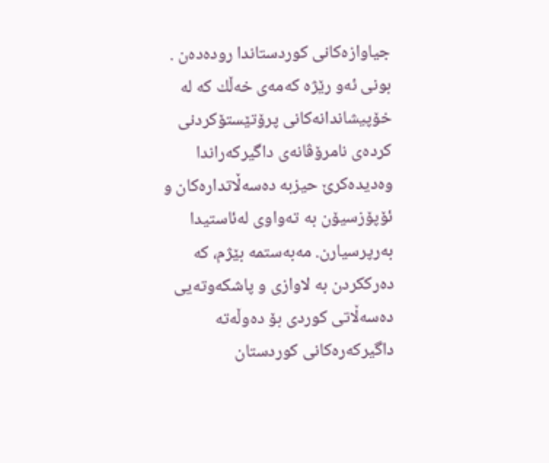جیاوازه‌كانی‌ كوردستاندا روده‌ده‌ن .
بونی‌ ئه‌و رێژه‌ كه‌مه‌ی‌ خه‌ڵك كه‌ له‌ خۆپیشاندانه‌كانی‌ پرۆتێستۆكردنی‌ كرده‌ی‌ نامرۆڤانه‌ی‌ داگیركه‌راندا وه‌دیده‌كرێ‌ حیزبه‌ ده‌سه‌ڵاتداره‌كان و ئۆپۆزسیۆن به‌ ته‌واوی‌ له‌ئاستیدا به‌رپرسیارن. مه‌به‌ستمه‌ بێژم، كه‌ ده‌رككردن به‌ لاوازی‌ و پاشكه‌وته‌یی‌ ده‌سه‌ڵاتی‌ كوردی‌ بۆ ده‌وڵه‌ته‌ داگیركه‌ره‌كانی‌ كوردستان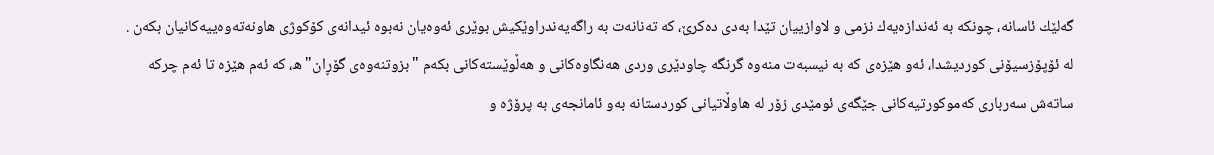گه‌لێك ئاسانه‌، چونكه‌ به‌ ئه‌ندازه‌یه‌ك نزمی‌ و لاوازییان تێدا به‌دی‌ ده‌كرێ‌، كه‌ ته‌نانه‌ت به‌ راگه‌یه‌ندراوێكیش بوێری‌ ئه‌وه‌یان نه‌بوه‌ ئیدانه‌ی‌ كۆكوژی‌ هاونه‌ته‌وه‌ییه‌كانیان بكه‌ن .
له‌ ئۆپۆزسیۆنی‌ كوردیشدا، ئه‌و هێزه‌ی‌ كه‌ به‌ نیسبه‌ت منه‌وه‌ گرنگه‌ چاودێری‌ وردی‌ هه‌نگاوه‌كانی‌ و هه‌ڵوێسته‌كانی‌ بكه‌م "بزوتنه‌وه‌ی‌ گۆڕان"ه‌، كه‌ ئه‌م هێزه‌ تا ئه‌م چركه‌ ساته‌ش سه‌رباری‌ كه‌موكورتیه‌كانی‌ جێگه‌ی‌ ئومێدی‌ زۆر له‌ هاوڵاتیانی‌ كوردستانه‌ به‌و ئامانجه‌ی‌ به‌ پرۆژه‌ و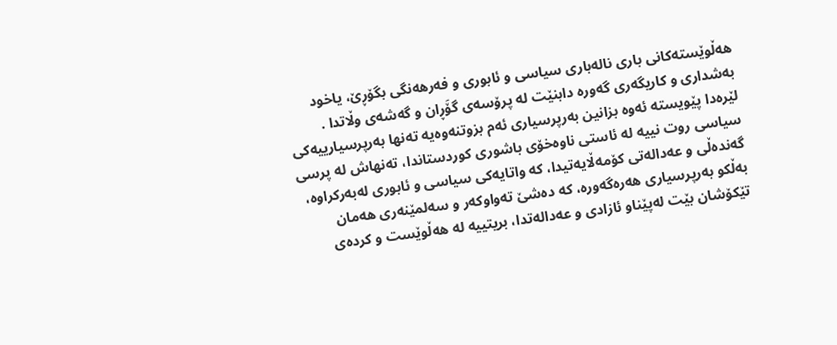هه‌ڵوێسته‌كانی‌ باری‌ ناله‌باری‌ سیاسی‌ و ئابوری‌ و فه‌رهه‌نگی‌ بگۆڕێ‌، یاخود به‌شداری‌ و كاریگه‌ری‌ گه‌وره‌ دابنێت له‌ پرۆسه‌ی‌ گۆَڕان و گه‌شه‌ی‌ وڵاتدا .
لێره‌دا پێویسته‌ ئه‌وه‌ بزانین به‌رپرسیاری‌ ئه‌م بزوتنه‌وه‌یه‌ ته‌نها به‌رپرسیارییه‌كی‌ سیاسی‌ روت نییه‌ له‌ ئاستی‌ ناوه‌خۆی‌ باشوری‌ كوردستاندا، ته‌نهاش له‌ پرسی‌ گه‌نده‌ڵی‌ و عه‌داله‌تی‌ كۆمه‌ڵایه‌تیدا، كه‌ واتایه‌كی‌ سیاسی‌ و ئابوری‌ له‌به‌ركراوه‌، به‌ڵكو به‌رپرسیاری‌ هه‌ره‌گه‌وره‌، كه‌ ده‌شێ‌ ته‌واوكه‌ر و سه‌لمێنه‌ری‌ هه‌مان تێكۆشان بێت له‌پێناو ئازادی‌ و عه‌داله‌تدا، بریتییه‌ له‌ هه‌ڵوێست و كرده‌ی‌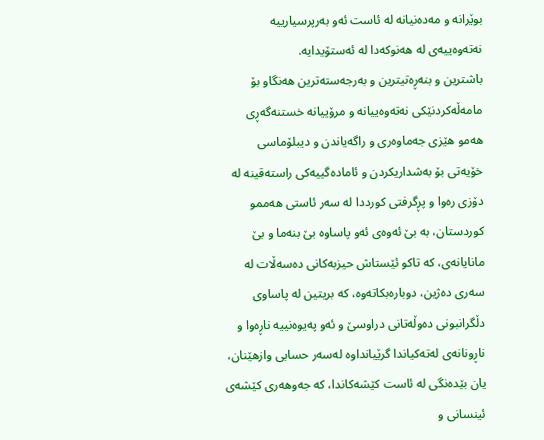بوێرانه‌ و مه‌ده‌نیانه‌ له‌ ئاست ئه‌و به‌رپرسیارییه‌ نه‌ته‌وه‌ییه‌ی‌ له‌ هه‌نوكه‌دا له‌ ئه‌ستۆیدایه‌.
باشترین و بنه‌ڕه‌تیترین و به‌رجه‌سته‌ترین هه‌نگاو بۆ مامه‌ڵه‌كردنێكی‌ نه‌ته‌وه‌ییانه‌ و مرۆییانه‌ خستنه‌گه‌ڕی‌ هه‌مو هێزی‌ جه‌ماوه‌ری‌ و راگه‌یاندن و دیبلۆماسی‌ خۆیه‌تی‌ بۆ به‌شداریكردن و ئاماده‌گییه‌كی‌ راسته‌قینه‌ له‌ دۆزی‌ ره‌وا و پڕگرفتی‌ كورددا له‌ سه‌ر ئاستی‌ هه‌ممو كوردستان، به‌ بێ‌ ئه‌وه‌ی‌ ئه‌و پاساوه‌ بێ‌ بنه‌ما و بێ‌ مانایانه‌ی‌، كه‌ تاكو ئێستاش حیزبه‌كانی‌ ده‌سه‌ڵات له‌ سه‌ری‌ ده‌ژین، دوباره‌بكاته‌وه‌، كه‌ بریتین له‌ پاساوی‌ دڵگرانبونی‌ ده‌وڵه‌تانی‌ دراوسێ‌ و ئه‌و په‌یوه‌نییه‌ ناڕه‌وا و ناڕونانه‌ی‌ له‌ته‌كیاندا گرێیانداوه‌ له‌سه‌ر حسابی‌ وازهێنان، یان بێده‌نگی‌ له‌ ئاست كێشه‌كاندا، كه‌ جه‌وهه‌ری‌ كێشه‌ی‌ ئینسانی‌ و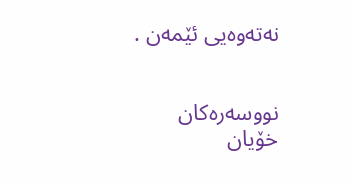نه‌ته‌وه‌یی‌ ئێمه‌ن .


نووسەرەکان خۆیان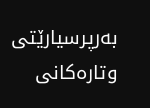بەرپرسیارێتی وتارەکانی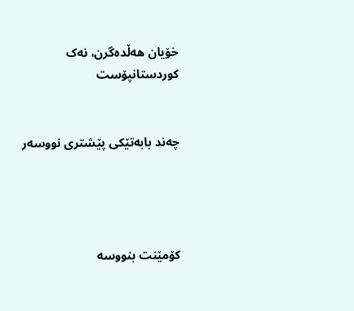خۆیان هەڵدەگرن، نەک کوردستانپۆست


چەند بابەتێکی پێشتری نووسەر




کۆمێنت بنووسە